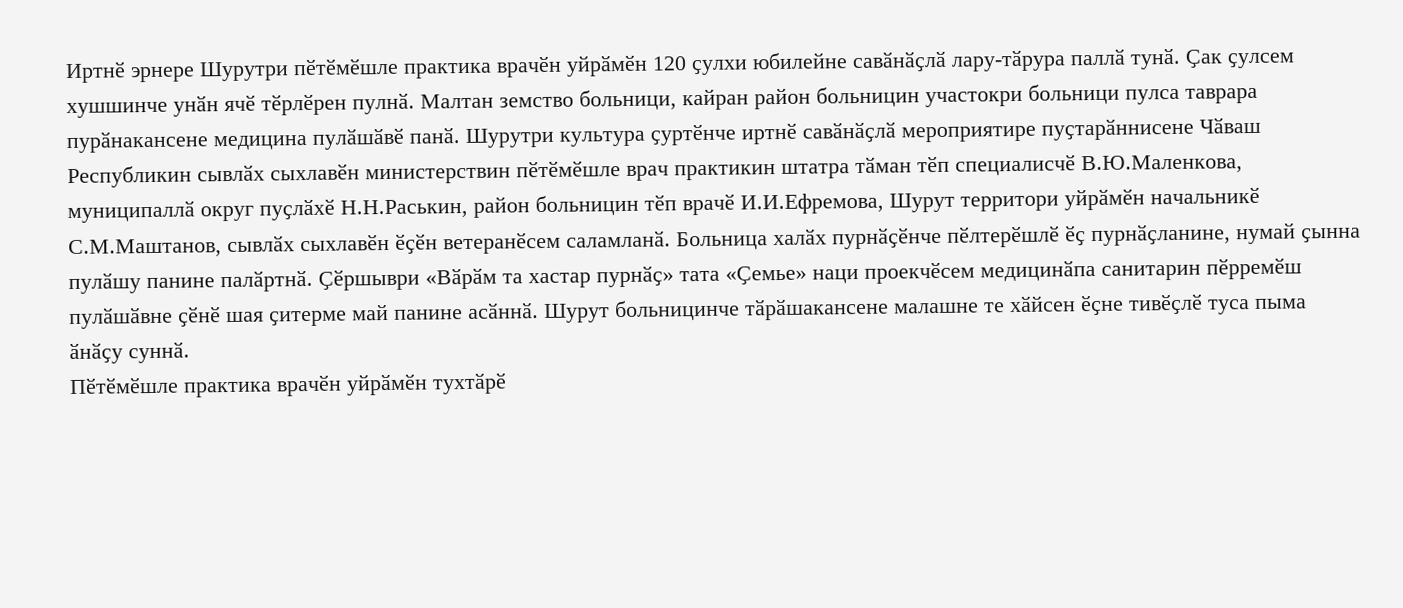Иртнӗ эрнере Шурутри пӗтӗмӗшле практика врачӗн уйрӑмӗн 120 ҫулхи юбилейне савӑнӑҫлӑ лару-тӑрура паллӑ тунӑ. Ҫак ҫулсем хушшинче унӑн ячӗ тӗрлӗрен пулнӑ. Малтан земство больници, кайран район больницин участокри больници пулса таврара пурӑнакансене медицина пулӑшӑвӗ панӑ. Шурутри культура ҫуртӗнче иртнӗ савӑнӑҫлӑ мероприятире пуҫтарӑннисене Чӑваш Республикин сывлӑх сыхлавӗн министерствин пӗтӗмӗшле врач практикин штатра тӑман тӗп специалисчӗ В.Ю.Маленкова, муниципаллӑ округ пуҫлӑхӗ Н.Н.Раськин, район больницин тӗп врачӗ И.И.Ефремова, Шурут территори уйрӑмӗн начальникӗ С.М.Маштанов, сывлӑх сыхлавӗн ӗҫӗн ветеранӗсем саламланӑ. Больница халӑх пурнӑҫӗнче пӗлтерӗшлӗ ӗҫ пурнӑҫланине, нумай ҫынна пулӑшу панине палӑртнӑ. Ҫӗршыври «Вӑрӑм та хастар пурнӑҫ» тата «Ҫемье» наци проекчӗсем медицинӑпа санитарин пӗрремӗш пулӑшӑвне ҫӗнӗ шая ҫитерме май панине асӑннӑ. Шурут больницинче тӑрӑшакансене малашне те хӑйсен ӗҫне тивӗҫлӗ туса пыма ӑнӑҫу суннӑ.
Пӗтӗмӗшле практика врачӗн уйрӑмӗн тухтӑрӗ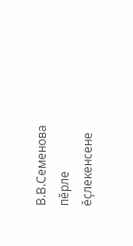В.В.Семенова пӗрле ӗҫлекенсене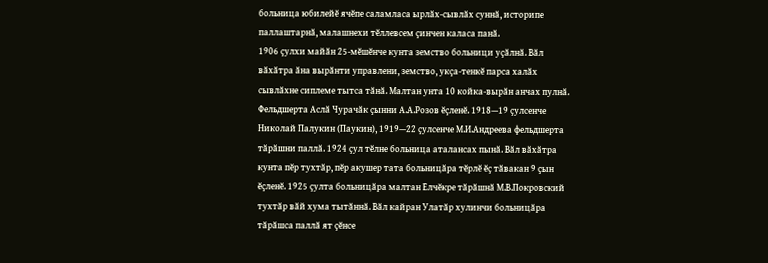больница юбилейӗ ячӗпе саламласа ырлӑх-сывлӑх суннӑ, историпе паллаштарнӑ, малашнехи тӗллевсем ҫинчен каласа панӑ.
1906 ҫулхи майӑн 25-мӗшӗнче кунта земство больници уҫӑлнӑ. Вӑл вӑхӑтра ӑна вырӑнти управлени, земство, укҫа-тенкӗ парса халӑх сывлӑхне сиплеме тытса тӑнӑ. Малтан унта 10 койка-вырӑн анчах пулнӑ. Фельдшерта Аслӑ Чурачӑк ҫынни А.А.Розов ӗҫленӗ. 1918—19 ҫулсенче Николай Палукин (Паукин), 1919—22 ҫулсенче М.И.Андреева фельдшерта тӑрӑшни паллӑ. 1924 ҫул тӗлне больница аталансах пынӑ. Вӑл вӑхӑтра кунта пӗр тухтӑр, пӗр акушер тата больницӑра тӗрлӗ ӗҫ тӑвакан 9 ҫын ӗҫленӗ. 1925 ҫулта больницӑра малтан Елчӗкре тӑрӑшнӑ М.В.Покровский тухтӑр вӑй хума тытӑннӑ. Вӑл кайран Улатӑр хулинчи больницӑра тӑрӑшса паллӑ ят ҫӗнсе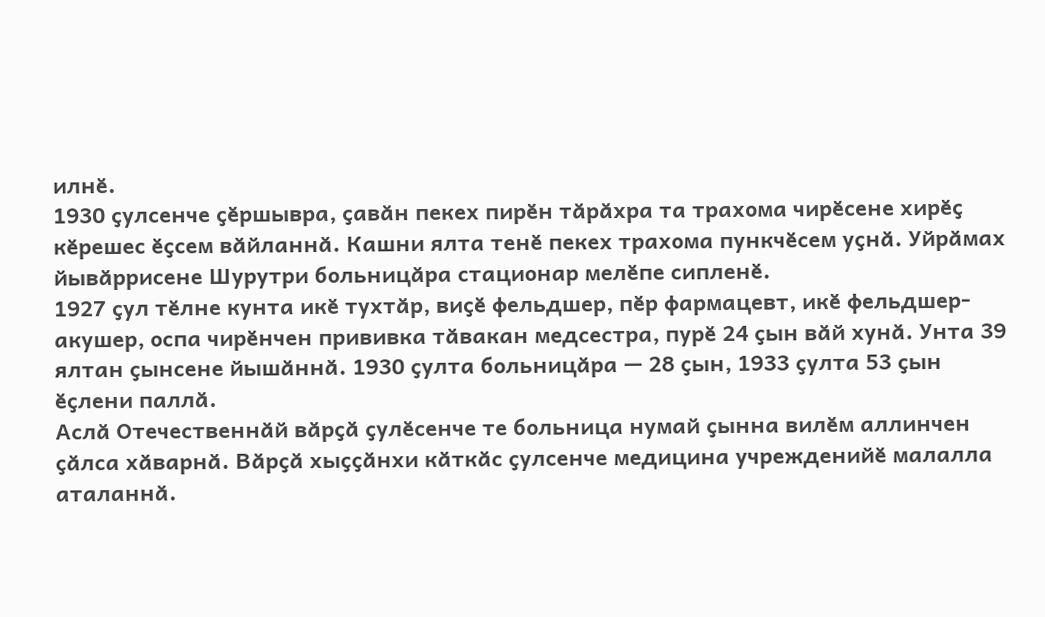илнӗ.
1930 ҫулсенче ҫӗршывра, ҫавӑн пекех пирӗн тӑрӑхра та трахома чирӗсене хирӗҫ кӗрешес ӗҫсем вӑйланнӑ. Кашни ялта тенӗ пекех трахома пункчӗсем уҫнӑ. Уйрӑмах йывӑррисене Шурутри больницӑра стационар мелӗпе сипленӗ.
1927 ҫул тӗлне кунта икӗ тухтӑр, виҫӗ фельдшер, пӗр фармацевт, икӗ фельдшер-акушер, оспа чирӗнчен прививка тӑвакан медсестра, пурӗ 24 ҫын вӑй хунӑ. Унта 39 ялтан ҫынсене йышӑннӑ. 1930 ҫулта больницӑра — 28 ҫын, 1933 ҫулта 53 ҫын ӗҫлени паллӑ.
Аслӑ Отечественнӑй вӑрҫӑ ҫулӗсенче те больница нумай ҫынна вилӗм аллинчен ҫӑлса хӑварнӑ. Вӑрҫӑ хыҫҫӑнхи кӑткӑс ҫулсенче медицина учрежденийӗ малалла аталаннӑ.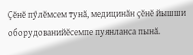Ҫӗнӗ пӳлӗмсем тунӑ, медицинӑн ҫӗнӗ йышши оборудованийӗсемпе пуянланса пынӑ.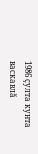1986 ҫулта кунта васкавлӑ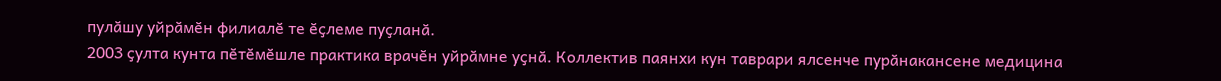пулӑшу уйрӑмӗн филиалӗ те ӗҫлеме пуҫланӑ.
2003 ҫулта кунта пӗтӗмӗшле практика врачӗн уйрӑмне уҫнӑ. Коллектив паянхи кун таврари ялсенче пурӑнакансене медицина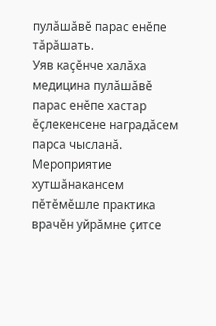пулӑшӑвӗ парас енӗпе тӑрӑшать.
Уяв каҫӗнче халӑха медицина пулӑшӑвӗ парас енӗпе хастар ӗҫлекенсене наградӑсем парса чысланӑ. Мероприятие хутшӑнакансем пӗтӗмӗшле практика врачӗн уйрӑмне ҫитсе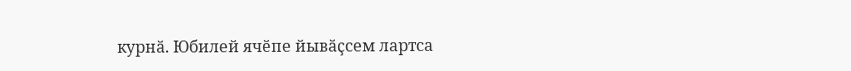курнӑ. Юбилей ячӗпе йывӑҫсем лартса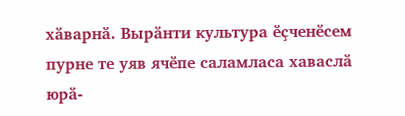хӑварнӑ. Вырӑнти культура ӗҫченӗсем пурне те уяв ячӗпе саламласа хаваслӑ юрӑ-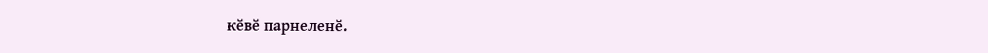кӗвӗ парнеленӗ.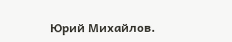Юрий Михайлов.